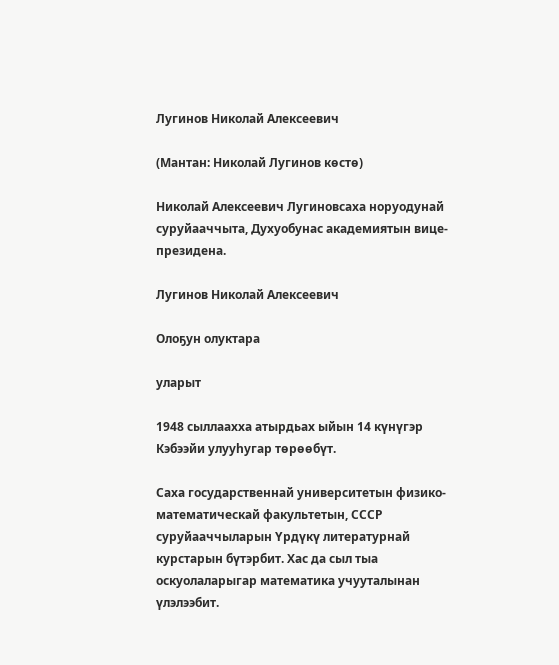Лугинов Николай Алексеевич

(Мантан: Николай Лугинов көстө)

Николай Алексеевич Лугиновсаха норуодунай суруйааччыта, Духуобунас академиятын вице-президена.

Лугинов Николай Алексеевич

Олоҕун олуктара

уларыт

1948 сыллаахха атырдьах ыйын 14 күнүгэр Кэбээйи улууһугар төрөөбүт.

Саха государственнай университетын физико-математическай факультетын, СССР суруйааччыларын Үрдүкү литературнай курстарын бүтэрбит. Хас да сыл тыа оскуолаларыгар математика учууталынан үлэлээбит.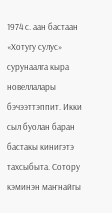1974 с. аан бастаан «Хотугу сулус» сурунаалга кыра новеллалары бэчээттэппит. Икки сыл буолан баран бастакы кинигэтэ тахсыбыта. Сотору кэминэн маҥнайгы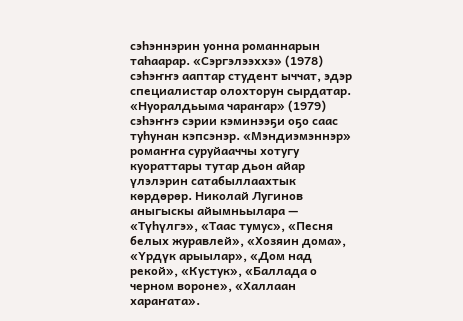сэһэннэрин уонна романнарын таһаарар. «Сэргэлээххэ» (1978) сэһэҥҥэ ааптар студент ыччат, эдэр специалистар олохторун сырдатар. «Нуоралдьыма чараҥар» (1979) сэһэҥҥэ сэрии кэминээҕи оҕо саас туһунан кэпсэнэр. «Мэндиэмэннэр» ромаҥҥа суруйааччы хотугу куораттары тутар дьон айар үлэлэрин сатабыллаахтык көрдөрөр. Николай Лугинов аныгыскы айымньылара — «Түһүлгэ», «Таас тумус», «Песня белых журавлей», «Хозяин дома», «Үрдүк арыылар», «Дом над рекой», «Кустук», «Баллада о черном вороне», «Халлаан хараҥата».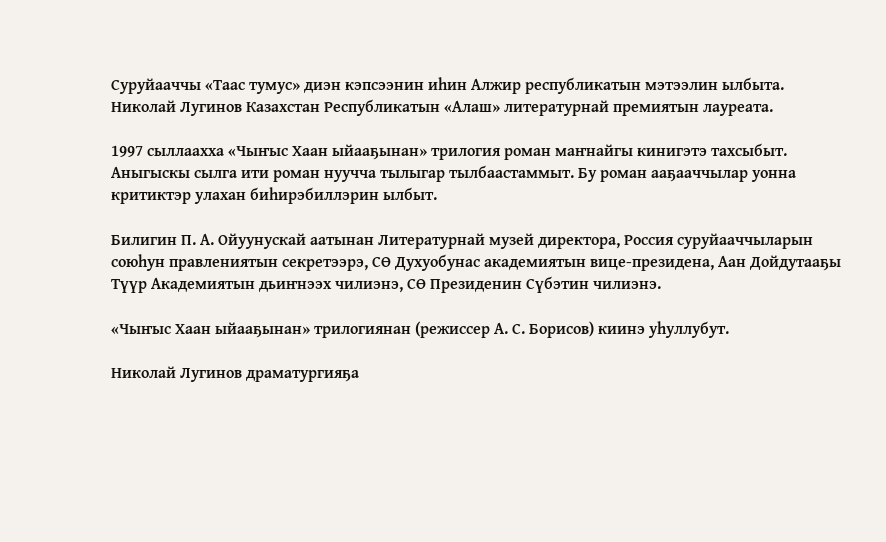Суруйааччы «Таас тумус» диэн кэпсээнин иһин Алжир республикатын мэтээлин ылбыта. Николай Лугинов Казахстан Республикатын «Алаш» литературнай премиятын лауреата.

1997 сыллаахха «Чыҥыс Хаан ыйааҕынан» трилогия роман маҥнайгы кинигэтэ тахсыбыт. Аныгыскы сылга ити роман нуучча тылыгар тылбаастаммыт. Бу роман ааҕааччылар уонна критиктэр улахан биһирэбиллэрин ылбыт.

Билигин П. А. Ойуунускай аатынан Литературнай музей директора, Россия суруйааччыларын союһун правлениятын секретээрэ, СӨ Духуобунас академиятын вице-президена, Аан Дойдутааҕы Түүр Академиятын дьиҥнээх чилиэнэ, СӨ Президенин Сүбэтин чилиэнэ.

«Чыҥыс Хаан ыйааҕынан» трилогиянан (режиссер А. С. Борисов) киинэ уһуллубут.

Николай Лугинов драматургияҕа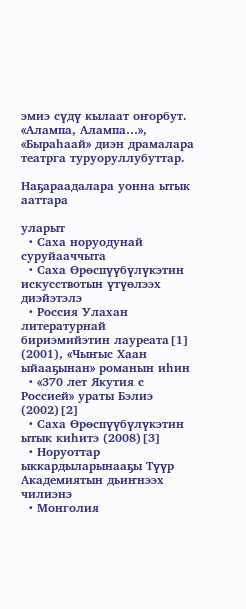эмиэ сүдү кылаат оҥорбут. «Алампа, Алампа…», «Быраһаай» диэн драмалара театрга туруоруллубуттар.

Наҕараадалара уонна ытык ааттара

уларыт
  • Саха норуодунай суруйааччыта
  • Саха Өрөспүүбүлүкэтин искусствотын үтүөлээх диэйэтэлэ
  • Россия Улахан литературнай бириэмийэтин лауреата[1] (2001), «Чыҥыс Хаан ыйааҕынан» романын иһин
  • «370 лет Якутия с Россией» ураты Бэлиэ (2002)[2]
  • Саха Өрөспүүбүлүкэтин ытык киһитэ (2008)[3]
  • Норуоттар ыккардыларынааҕы Түүр Академиятын дьиҥнээх чилиэнэ
  • Монголия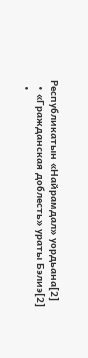Республикатын «Найрамдал» уордьана[2]
  • «Гражданская доблесть» ураты Бэлиэ[2]
  •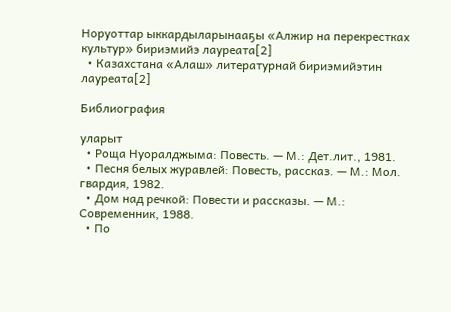Норуоттар ыккардыларынааҕы «Алжир на перекрестках культур» бириэмийэ лауреата[2]
  • Казахстана «Алаш» литературнай бириэмийэтин лауреата[2]

Библиография

уларыт
  • Роща Нуоралджыма: Повесть. — М.: Дет.лит., 1981.
  • Песня белых журавлей: Повесть, рассказ. — М.: Мол. гвардия, 1982.
  • Дом над речкой: Повести и рассказы. — М.: Современник, 1988.
  • По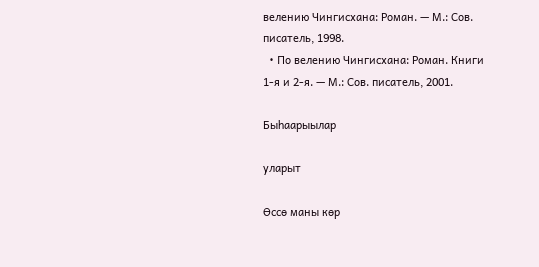велению Чингисхана: Роман. — М.: Сов. писатель, 1998.
  • По велению Чингисхана: Роман. Книги 1-я и 2-я. — М.: Сов. писатель, 2001.

Быһаарыылар

уларыт

Өссө маны көр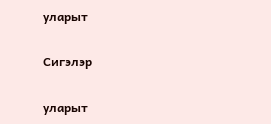уларыт

Сигэлэр

уларыт